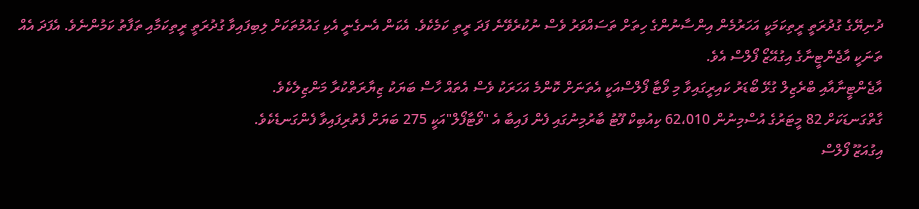ދުނިޔޭގެ ގުދުރަތީ ރީތިކަމަކީ އަހަރުމެން އިންސާނުންގެ ހިތަށް ތަސައްވަރު ވެސް ނުކުރެވޭނެ ފަދަ ރީތި ކަމެކެވެ. އެކަން އެނގެނީ އެކި ގައުމުތަކަށް ލިބިފައިވާ ގުދުރަތީ ރީތިކަމާއި ތަފާތު ކަމުންނެވެ. އެފަދަ އެއް ތަނަކީ އާޖެންޓީނާގެ އިގުއޭޒޯ ފޯލްސް އެވެ.
އާޖެންޓީނާއާއި ބްރެޒިލް ގުޅޭ ބޯޑަރު ކައިރީގައިވާ މި ވޯޓާ ފޯލްސްއަކީ އެތަނަށް ކޮންމެ އަހަރަކު ވެސް އެތައް ހާސް ބަޔަކު ޒިޔާރަތްކުރާ މަންޒިލެކެވެ.
ގާތްގަނޑަކަށް 82 މީޓަރުގެ އުސްމިނުން 62،010 ކިއުބިކް ފޫޓު ބާރުމިނުގައި ފެން ފައިބާ އެ "ވޯޓާފޯލް"އަކީ 275 ބަޔަށް ފެތުރިފައިވާ ފެންގަނޑެކެވެ.
އިގުއަޒޫ ފޯލްސް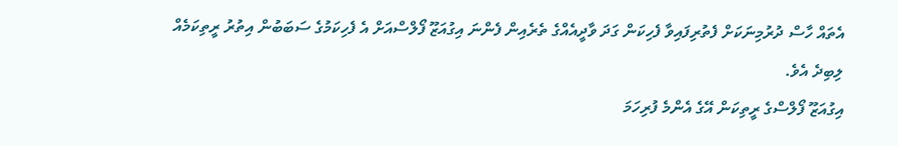އެތައް ހާސް ދުރުމިނަކަށް ފެތުރިފައިވާ ފެހިކަން ގަދަ ވާދީއެއްގެ ތެރެއިން ފެންނަ އިގުއަޒޫ ފޯލްސްއަށް އެ ފެހިކަމުގެ ސަބަބުން އިތުރު ރީތިކަމެއް ލިބިދެ އެވެ.
އިގުއަޒޫ ފޯލްސްގެ ރީތިކަން އޭގެ އެންމެ ފުރިހަމަ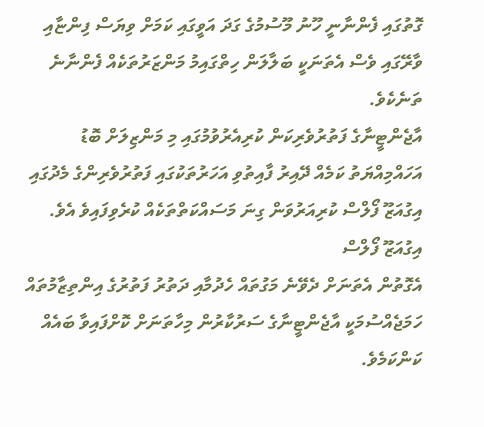ގޮތުގައި ފެންނާނީ ހޫނު މޫސުމުގެ ގަދަ އަވީގައި ކަމަށް ވިޔަސް ފިންޏާއި ވާރޭގައި ވެސް އެތަނަކީ ބަލާލަން ހިތްގައިމު މަންޒަރުތަކެއް ފެންނާނެ ތަނެކެވެ.
އާޖެންޓީނާގެ ފަތުރުވެރިކަން ކުރިއެރުވުމުގައި މި މަންޒިލަށް ބޮޑު އަހައްމިއްޔަތު ކަމެއް ދޭއިރު ފާއިތުވި އަހަރުތަކުގައި ފަތުރުވެރިންގެ މެދުގައި އިގުއަޒޫ ފޯލްސް ކުރިއަރުވަން ގިނަ މަސައްކަތްތަކެއް ކުރެވިފައިވެ އެވެ.
އިގުއަޒޫ ފޯލްސް
އެގޮތުން އެތަނަށް ދެވޭނެ މަގުތައް ހެދުމާއި ދަތުރު ފަތުރުގެ އިންތިޒާމުތައް ހަމަޖެއްސުމަކީ އާޖެންޓީނާގެ ސަރުކާރުން މިހާތަނަށް ކޮށްފައިވާ ބައެއް ކަންކަމެވެ.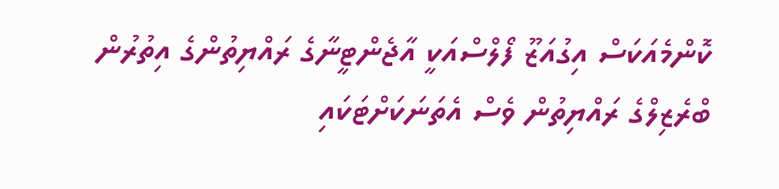ކޮންމެއަކަސް އިގުއަޒޫ ފޯލްސްއަކީ އާޖެންޓީނާގެ ރައްޔިތުންގެ އިތުރުން ބްރެޒިލްގެ ރައްޔިތުން ވެސް އެތަނަކަށްޓަކައި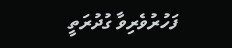ފަހުރުވެރިވާ ގުދުރަތީ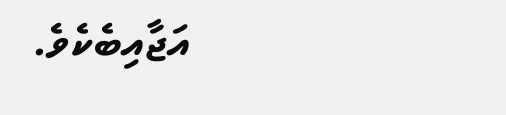އަޖާއިބެކެވެ.